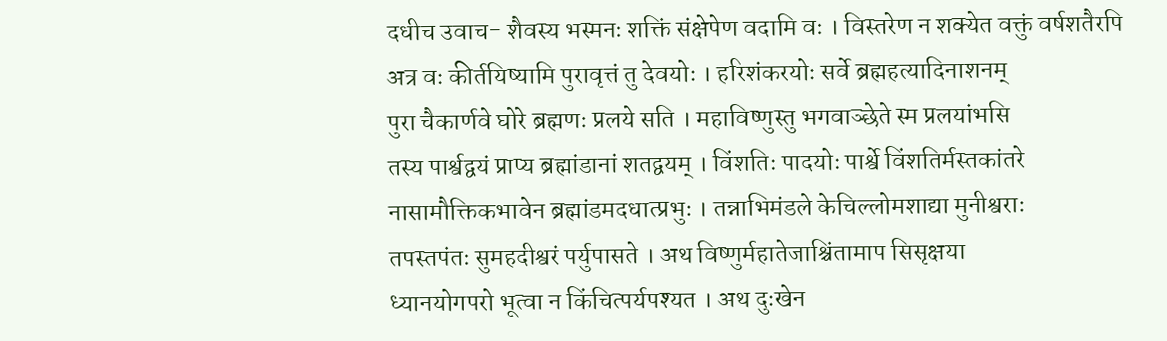दधीच उवाच- शैवस्य भस्मनः शक्तिं संक्षेपेण वदामि वः । विस्तरेण न शक्येत वक्तुं वर्षशतैरपि
अत्र वः कीर्तयिष्यामि पुरावृत्तं तु देवयोः । हरिशंकरयोः सर्वे ब्रह्महत्यादिनाशनम्
पुरा चैकार्णवे घोरे ब्रह्मणः प्रलये सति । महाविष्णुस्तु भगवाञ्छेते स्म प्रलयांभसि
तस्य पार्श्वद्वयं प्राप्य ब्रह्मांडानां शतद्वयम् । विंशतिः पादयोः पार्श्वे विंशतिर्मस्तकांतरे
नासामौक्तिकभावेन ब्रह्मांडमदधात्प्रभुः । तन्नाभिमंडले केचिल्लोमशाद्या मुनीश्वराः
तपस्तपंतः सुमहदीश्वरं पर्युपासते । अथ विष्णुर्महातेजाश्चिंतामाप सिसृक्षया
ध्यानयोगपरो भूत्वा न किंचित्पर्यपश्यत । अथ दुःखेन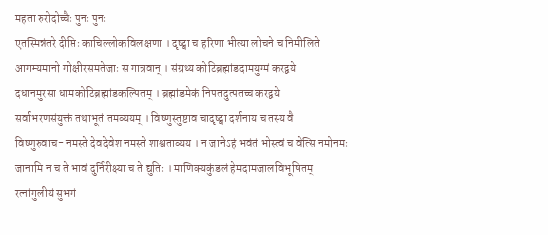महता रुरोदोच्चैः पुनः पुनः
एतस्मिन्नंतरे दीप्तिः काचिल्लोकविलक्षणा । दृष्ट्वा च हरिणा भीत्या लोचने च निमीलिते
आगम्यमानो गोक्षीरसमतेजाः स गात्रवान् । संग्रथ्य कोटिब्रह्मांडदामयुग्मं करद्वये
दधानमुरसा धामकोटिब्रह्मांडकल्पितम् । ब्रह्मांडमेकं निपतदुत्पतच्च करद्वये
सर्वाभरणसंयुक्तं तथाभूतं तमव्ययम् । विष्णुस्तुष्टाव चादृष्ट्वा दर्शनाय च तस्य वै
विष्णुरुवाच- नमस्ते देवदेवेश नमस्ते शाश्वताव्यय । न जानेऽहं भवंतं भोस्त्वं च वेत्सि नमोनमः
जानामि न च ते भावं दुर्निरीक्ष्या च ते द्युतिः । माणिक्यकुंडलं हेमदामजालविभूषितम्
रत्नांगुलीयं सुभगं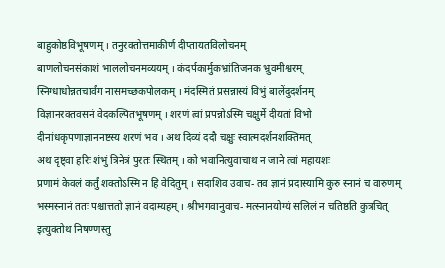बाहुकोष्ठविभूषणम् । तनुरक्तोत्तमाकीर्ण दीप्तायतविलोचनम्
बाणलोचनसंकाशं भाललोचनमव्ययम् । कंदर्पकार्मुकभ्रांतिजनक भ्रुवमीश्वरम्
स्निग्धाधोन्नतचार्वंग नासमच्छकपोलकम् । मंदस्मितं प्रसन्नास्यं विभुं बालेंदुदर्शनम्
विज्ञानरक्तवसनं वेदकल्पितभूषणम् । शरणं त्वां प्रपन्नोऽस्मि चक्षुर्मे दीयतां विभो
दीनांधकृपणाज्ञाननष्टस्य शरणं भव । अथ दिव्यं ददौ चक्षुः स्वात्मदर्शनशक्तिमत्
अथ दृष्ट्वा हरिः शंभुं त्रिनेत्रं पुरतः स्थितम् । को भवानित्युवाचाथ न जाने त्वां महायशः
प्रणामं केवलं कर्तुं शक्तोऽस्मि न हि वेदितुम् । सदाशिव उवाच- तव ज्ञानं प्रदास्यामि कुरु स्नानं च वारुणम्
भस्मस्नानं ततः पश्चात्ततो ज्ञानं वदाम्यहम् । श्रीभगवानुवाच- मत्स्नानयोग्यं सलिलं न चतिष्ठति कुत्रचित्
इत्युक्तोथ निषण्णस्तु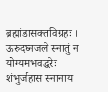ब्रह्मांडासक्तविग्रहः । ऊरुदघ्नजले स्नातुं न योग्यमभवद्धरेः
शंभुर्जहास स्नानाय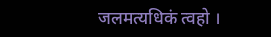जलमत्यधिकं त्वहो ।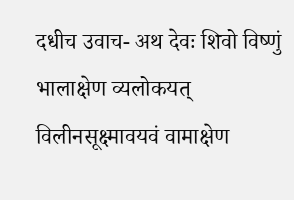दधीच उवाच- अथ देवः शिवो विष्णुं भालाक्षेण व्यलोकयत्
विलीनसूक्ष्मावयवं वामाक्षेण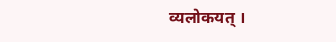व्यलोकयत् ।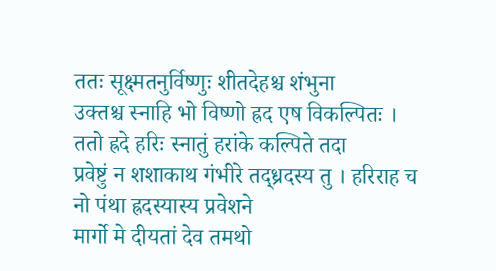ततः सूक्ष्मतनुर्विष्णुः शीतदेहश्च शंभुना
उक्तश्च स्नाहि भो विष्णो ह्रद एष विकल्पितः । ततो ह्रदे हरिः स्नातुं हरांके कल्पिते तदा
प्रवेष्टुं न शशाकाथ गंभीरे तद्ध्रदस्य तु । हरिराह च नो पंथा ह्रदस्यास्य प्रवेशने
मार्गो मे दीयतां देव तमथो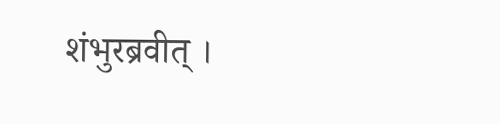शंभुरब्रवीत् ।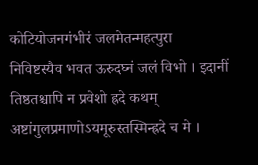कोटियोजनगंभीरं जलमेतन्महत्पुरा
निविष्टस्यैव भवत ऊरुदघ्नं जलं विभो । इदानीं तिष्ठतश्चापि न प्रवेशो ह्रदे कथम्
अष्टांगुलप्रमाणोऽयमूरुस्तस्मिन्ह्रदे च मे ।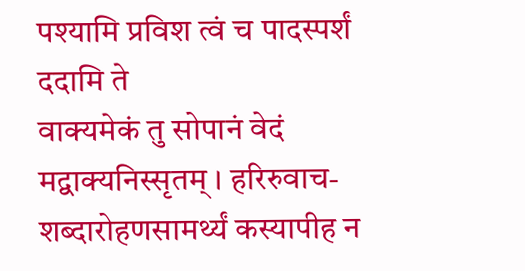पश्यामि प्रविश त्वं च पादस्पर्शं ददामि ते
वाक्यमेकं तु सोपानं वेदं मद्वाक्यनिस्सृतम् । हरिरुवाच- शब्दारोहणसामर्थ्यं कस्यापीह न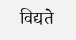विद्यते